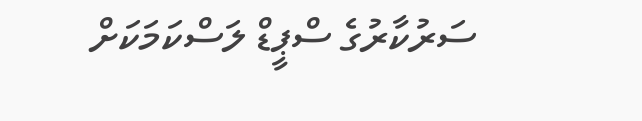ސަރުކާރުގެ ސްޕީޑް ލަސްކަމަކަށް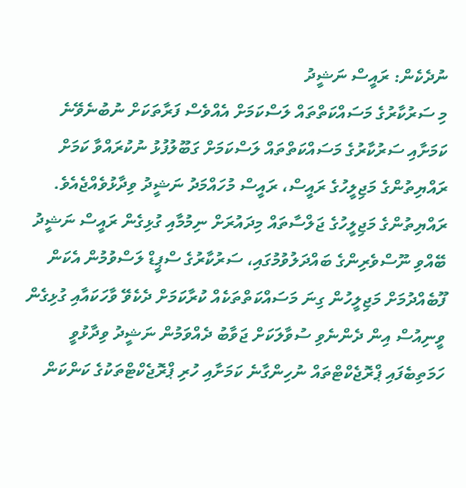ނުދެކެން: ރައީސް ނަޝީދު
މި ސަރުކާރުގެ މަސައްކަތްތައް ލަސްކަމަށް އެއްވެސް ފަރާތަކަށް ނުބުނެވޭނެ ކަމަށާއި ސަރުކާރުގެ މަސައްކަތްތައް ލަސްކަމަށް ގަބޫލުފުޅު ނުކުރައްވާ ކަމަށް ރައްޔިތުންގެ މަޖިލީހުގެ ރައީސް، ރައީސް މުހައްމަދު ނަޝީދު ވިދާޅުވެއްޖެއެވެ.
ރައްޔިތުންގެ މަޖިލީހުގެ ޖަލްސާތައް މިދައުރަށް ނިމުމާއި ގުޅިގެން ރައީސް ނަޝީދު ބޭއްވި ނޫސްވެރިންގެ ބައްދަލުވުމުގައި، ސަރުކާރުގެ ސްޕީޑް ލަސްވުމުން އެކަން ފޫބެއްދުމަށް މަޖިލީހުން ގިނަ މަސައްކަތްތަކެއް ކުރާކަމަށް ދެކެވޭ ވާހަކައާއި ގުޅިގެން ވީނިއުސް އިން ދެންނެވި ސުވާލަކަށް ޖަވާބު ދެއްވަމުން ނަޝީދު ވިދާޅުވީ ހަމަތިބެފައި ޕްރޮޖެކްޓްތައް ނުހިންގާނެ ކަމަށާއި ހުރި ޕްރޮޖެކްޓްތަކުގެ ކަންކަން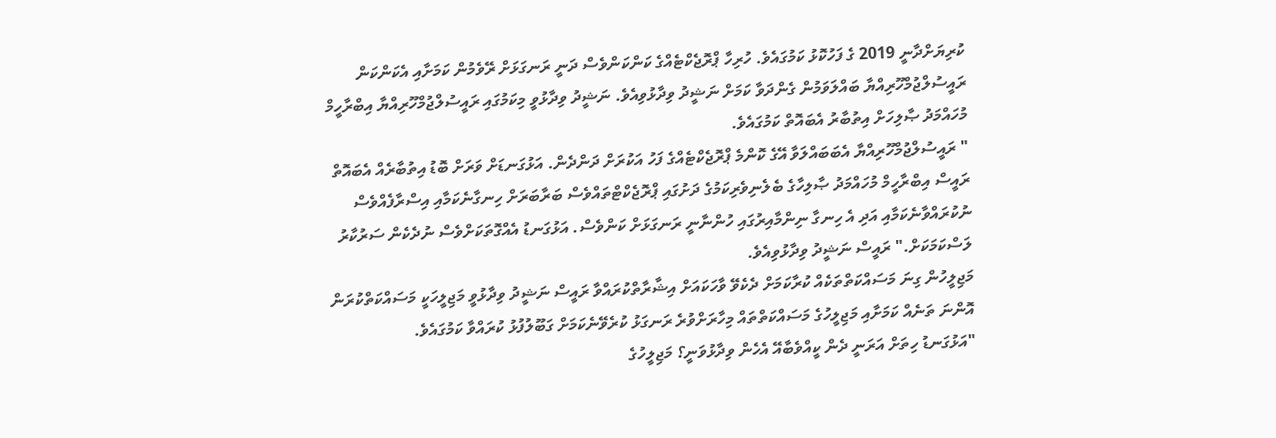ކުރިޔަށްދާނީ 2019 ގެ ފަހުކޮޅު ކަމުގައެވެ. ހުރިހާ ޕްރޮޖެކްޓެއްގެ ކަންކަންވެސް ދަނީ ރަނގަޅަށް ރޭވެމުން ކަމަށާއި އެކަންކަން ރައީސުލްޖުމްހޫރިއްޔާ ބައްލަވަމުން ގެންދަވާ ކަމަށް ނަޝީދު ވިދާޅުވިއެވެ. ނަޝީދު ވިދާޅުވީ މިކަމުގައި ރައީސުލްޖުމްހޫރިއްޔާ އިބްރާހީމް މުހައްމަދު ޞާލިހަށް އިތުބާރު އެބައޮތް ކަމުގައެވެ.
" ރައީސުލްޖުމްހޫރިއްޔާ އެބަބައްލަވާ އޭގެ ކޮންމެ ޕްރޮޖެކްޓެއްގެ ފަހު އަކުރަށް ދަންދެން. އަޅުގަނޑަށް ވަރަށް ބޮޑު އިތުބާރެއް އެބައޮތް ރައީސް އިބްރާހީމް މުހައްމަދު ޞާލިހާގެ ބެލެނިވެރިކަމުގެ ދަށުގައި ޕްރޮޖެކްޓްތައްވެސް ބަރާބަރަށް ހިނގާނެކަމާއި އިސްރާފެއްވެސް ނުކުރައްވާނެކަމާއި އަދި އެ ހިނގާ ނިންމާއިރުގައި ހުންނާނީ ރަނގަޅަށް ކަންވެސް. އަޅުގަނޑު އެއްގޮތަކަށްވެސް ނުދެކެން ސަރުކާރު ލަސްކަމަކަށް." ރައީސް ނަޝީދު ވިދާޅުވިއެވެ.
މަޖިލީހުން ގިނަ މަސައްކަތްތަކެއް ކުރާކަމަށް ދެކެވޭ ވާހަކައަށް އިޝާރާތްކުރައްވާ ރައީސް ނަޝީދު ވިދާޅުވީ މަޖިލީހަކީ މަސައްކަތްކުރަން އޮންނަ ތަނެއް ކަމަށާއި މަޖިލީހުގެ މަސައްކަތްތައް މިހާރަށްވުރެ ރަނގަޅު ކުރެވޭނެކަމަށް ގަބޫލުފުޅު ކުރައްވާ ކަމުގައެވެ.
"އަޅުގަނޑު ހިތަށް އަރަނީ ދެން ކީއްވެބާއޭ އެހެން ވިދާޅުވަނީ؟ މަޖިލީހުގެ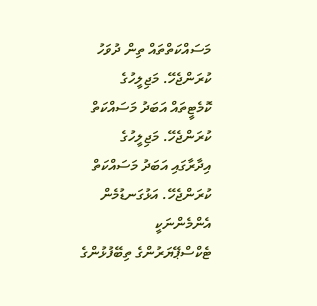މަސައްކަތްތައް ތިން ދުވަހު ކުރަންޖެހޭ. މަޖިލީހުގެ ކޮމެޓީތައް އަބަދު މަސައްކަތް ކުރަންޖެހޭ. މަޖިލީހުގެ އިދާރާގައި އަބަދު މަސައްކަތް ކުރަންޖެހޭ. އަޅުގަނޑުމެން އެންމެންނަކީ ޓެކްސްޕޭޔަރުންގެ ތިބޭފުޅުންގެ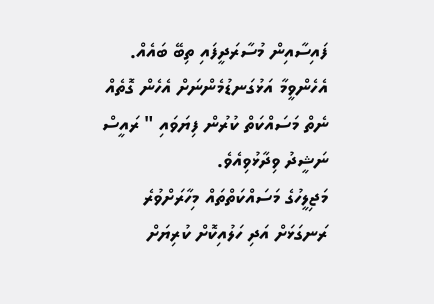ފައިސާއިން މުސާރަދީފައި ތިބޭ ބައެއް. އެހެންވީމާ އަޅުގަނޑުމެންނަށް އެހެން ގޮތެއް ނެތް މަސައްކަތް ކުރުން ފިޔަވައި " ރައީސް ނަޝީދު ވިދާޅުވިއެވެ.
މަޖިލީހުގެ މަސައްކަތްތައް މިހާރަށްވުރެ ރަނގަޅަށް އަދި ހަލުއިކޮށް ކުރިޔަށް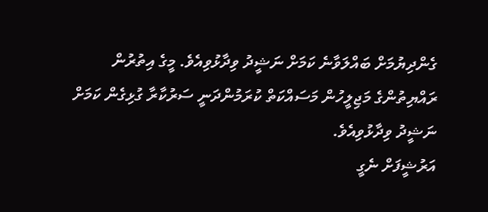ގެންދިޔުމަށް ބައްލަވާނެ ކަމަށް ނަޝީދު ވިދާޅުވިއެވެ. މީގެ އިތުރުން ރައްޔިތުންގެ މަޖިލީހުން މަސައްކަތް ކުރަމުންދަނީ ސަރުކާރާ ގުޅިގެން ކަމަށް ނަޝީދު ވިދާޅުވިއެވެ.
އަރުޝީފަށް ނެގީ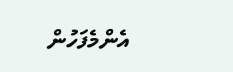އެންމެފަހުން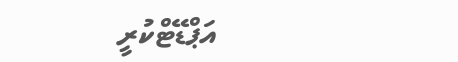އަޕްޑޭޓްކުރީ